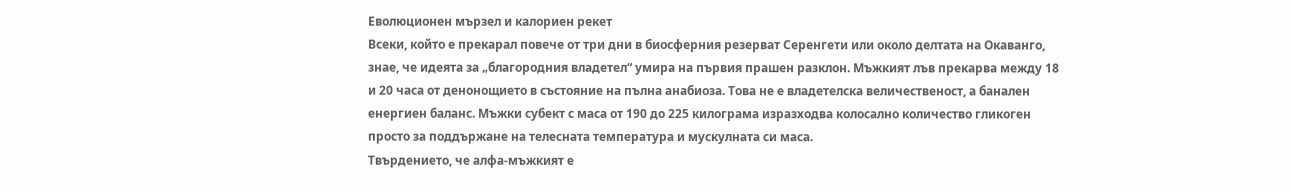Еволюционен мързел и калориен рекет
Всеки, който е прекарал повече от три дни в биосферния резерват Серенгети или около делтата на Окаванго, знае, че идеята за „благородния владетел“ умира на първия прашен разклон. Мъжкият лъв прекарва между 18 и 20 часа от денонощието в състояние на пълна анабиоза. Това не е владетелска величественост, а банален енергиен баланс. Мъжки субект с маса от 190 до 225 килограма изразходва колосално количество гликоген просто за поддържане на телесната температура и мускулната си маса.
Твърдението, че алфа-мъжкият е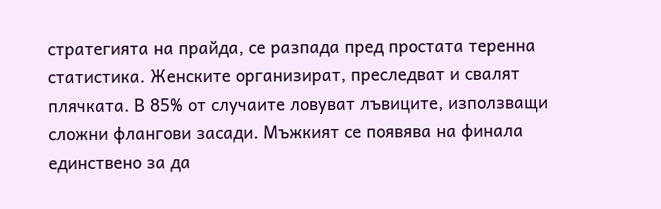стратегията на прайда, се разпада пред простата теренна статистика. Женските организират, преследват и свалят плячката. В 85% от случаите ловуват лъвиците, използващи сложни флангови засади. Мъжкият се появява на финала единствено за да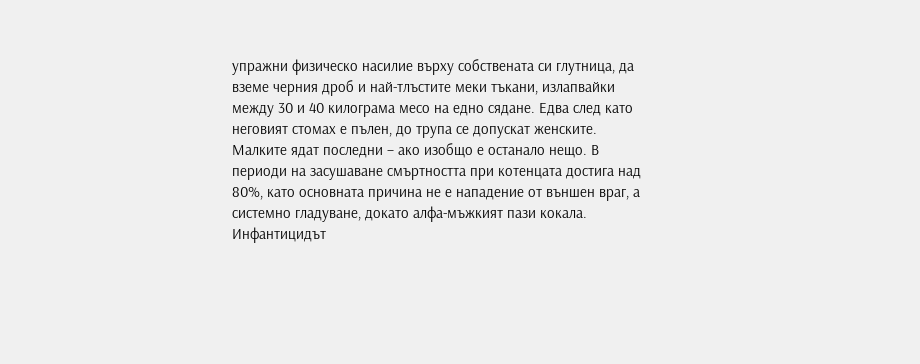упражни физическо насилие върху собствената си глутница, да вземе черния дроб и най-тлъстите меки тъкани, излапвайки между 30 и 40 килограма месо на едно сядане. Едва след като неговият стомах е пълен, до трупа се допускат женските. Малките ядат последни – ако изобщо е останало нещо. В периоди на засушаване смъртността при котенцата достига над 80%, като основната причина не е нападение от външен враг, а системно гладуване, докато алфа-мъжкият пази кокала.
Инфантицидът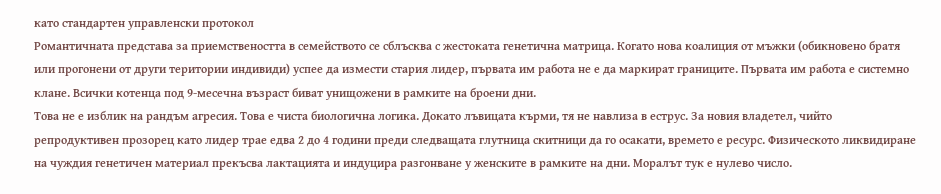като стандартен управленски протокол
Романтичната представа за приемствеността в семейството се сблъсква с жестоката генетична матрица. Когато нова коалиция от мъжки (обикновено братя или прогонени от други територии индивиди) успее да измести стария лидер, първата им работа не е да маркират границите. Първата им работа е системно клане. Всички котенца под 9-месечна възраст биват унищожени в рамките на броени дни.
Това не е изблик на рандъм агресия. Това е чиста биологична логика. Докато лъвицата кърми, тя не навлиза в еструс. За новия владетел, чийто репродуктивен прозорец като лидер трае едва 2 до 4 години преди следващата глутница скитници да го осакати, времето е ресурс. Физическото ликвидиране на чуждия генетичен материал прекъсва лактацията и индуцира разгонване у женските в рамките на дни. Моралът тук е нулево число.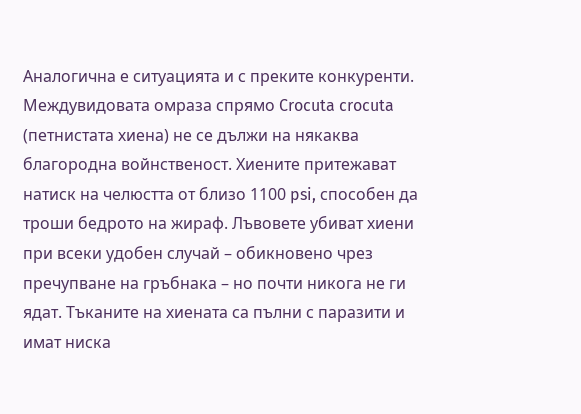Аналогична е ситуацията и с преките конкуренти. Междувидовата омраза спрямо Crocuta crocuta (петнистата хиена) не се дължи на някаква благородна войнственост. Хиените притежават натиск на челюстта от близо 1100 psi, способен да троши бедрото на жираф. Лъвовете убиват хиени при всеки удобен случай – обикновено чрез пречупване на гръбнака – но почти никога не ги ядат. Тъканите на хиената са пълни с паразити и имат ниска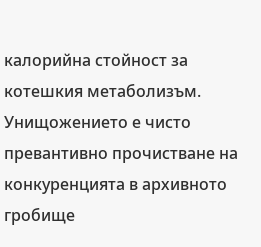калорийна стойност за котешкия метаболизъм. Унищожението е чисто превантивно прочистване на конкуренцията в архивното гробище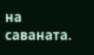на саваната.